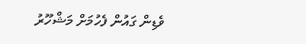ވެޑިން ގައުން ފެހުމަށް މަޝްހޫރު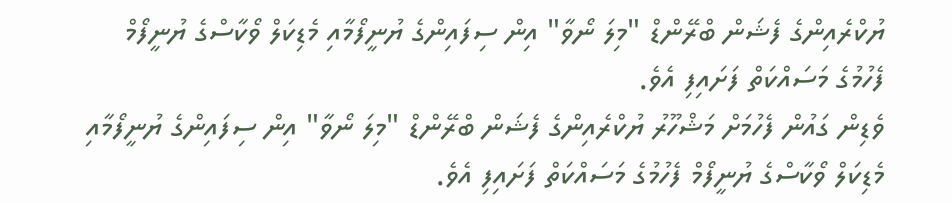ޔުކްރެއިންގެ ފެޝަން ބްރޭންޑް "މިލަ ނޯވާ" އިން ސިފައިންގެ ޔުނީފޯމާއި މެޑިކަލް ވޯކާސްގެ ޔުނީފޯމް ފެހުމުގެ މަސައްކަތް ފަށައިފި އެވެ.
ވެޑިން ގައުން ފެހުމަށް މަޝްހޫރު ޔުކްރެއިންގެ ފެޝަން ބްރޭންޑް "މިލަ ނޯވާ" އިން ސިފައިންގެ ޔުނީފޯމާއި މެޑިކަލް ވޯކާސްގެ ޔުނީފޯމް ފެހުމުގެ މަސައްކަތް ފަށައިފި އެވެ.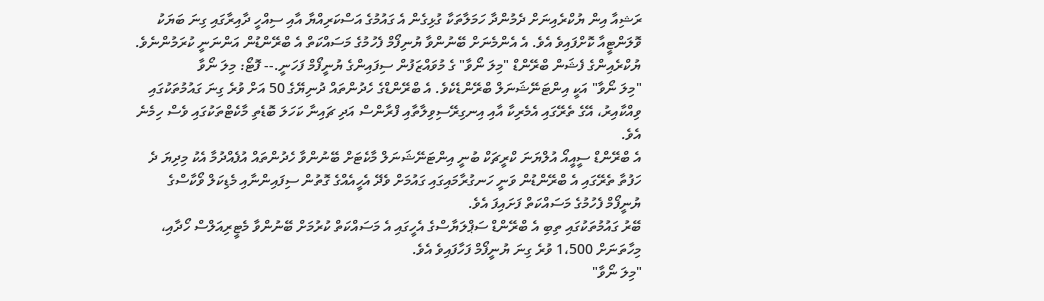ރަޝިއާ އިން ޔުކްރެއިނަށް ދެމުންދާ ހަމަލާތަކާ ގުޅިގެން އެ ގައުމުގެ އަސްކަރިއްޔާ އާއި ސިއްހީ ދާއިރާގައި ގިނަ ބަޔަކު ވޮލަންޓީއާ ކޮށްފައިވެ އެވެ. އެ އެންމެނަށް ބޭނުންވާ ޔުނިފޯމް ފެހުމުގެ މަސައްކަތް އެ ބްރޭންޑުން އަންނަނީ ކުރަމުންނެވެ.
ޔުކްރެއިންގެ ފެޝަން ބްރޭންޑް "މިލަ ނޯވާ" ގެ މުވައްޒަފުން ސިފައިންގެ ޔުނީފޯމް ފަހަނީ.-- ފޮޓޯ: މިލަ ނޯވާ
"މިލަ ނޯވާ" އަކީ އިންޓަނޭޝަނަލް ބްރޭންޑެކެވެ. އެ ބްރޭންޑްގެ ހެދުންތައް ދުނިޔޭގެ 50 އަށް ވުރެ ގިނަ ގައުމުތަކުގައި ވިއްކާއިރު، އޭގެ ތެރޭގައި އެމެރިކާ އާއި އިނގިރޭސިވިލާތާއި ފްރާންސް އަދި ޗައިނާ ކަހަލަ ބޮޑެތި މާކެޓްތަކުގައި ވެސް ހިމެނެ އެވެ.
އެ ބްރޭންޑް ސީއީއޯ އުލްޔަނަ ކްރީޗަކް ބުނީ އިންޓަނޭޝަނަލް މާކެޓަށް ބޭނުންވާ ހެދުންތައް އުފެއްދުމާ އެކު މިދިޔަ ދެ ހަފުތާ ތެރޭގައި އެ ބްރޭންޑުން ވަނީ ހަނގުރާމައިގައި ގައުމަށް ވެދޭ އެހީއެއްގެ ގޮތުން ސިފައިންނާއި މެޑިކަލް ވޯކާސްގެ ޔުނީފޯމް ފެހުމުގެ މަސައްކަތް ފަށައިފަ އެވެ.
ބޭރު ގައުމުތަކުގައި ތިބި އެ ބްރޭންޑް ސަޕްލަޔާސްގެ އެހީގައި އެ މަސައްކަތް ކުރުމަށް ބޭނުންވާ މެޓީރިއަލްސް ހޯދާއި، މިހާތަނަށް 1،500 ވުރެ ގިނަ ޔުނީފޯމް ފަހާފައިވެ އެވެ.
"މިލަ ނޯވާ"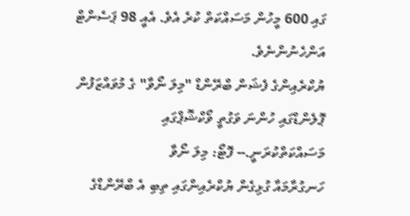ގައި 600 މީހުން މަސައްކަތް ކުރެ އެވެ. އެއީ 98 ޕަސެންޓް އަންހެނުންނެވެ.
ޔުކްރެއިންގެ ފެޝަން ބްރޭންޑް "މިލަ ނޯވާ" ގެ މުވައްޒަފުން ޕޮލެންޑްގައި ހުންނަ ވަގުތީ ވޯކްޝޮޕްގައި މަސައްކަތްކުރަނީ.-- ފޮޓޯ: މިލަ ނޯވާ
ހަނގުރާމައާ ގުޅިގެން ޔުކްރެއިންގައި ތިބި އެ ބްރޭންޑްގެ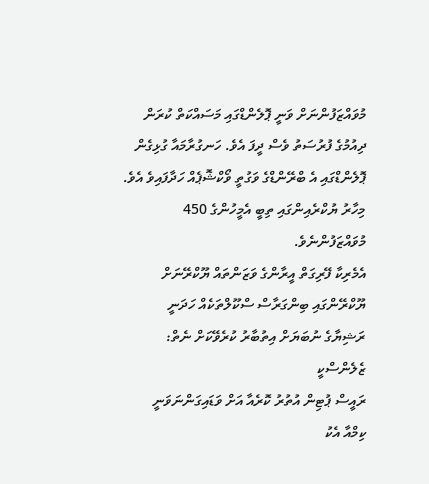މުވައްޒަފުންނަށް ވަނީ ޕޮލެންޑްގައި މަސައްކަތް ކުރަން ދިއުމުގެ ފުރުސަތު ވެސް ދީފަ އެވެ. ހަނގުރާމައާ ގުޅިގެން ޕޮލެންޑްގައި އެ ބްރޭންޑްގެ ވަގުތީ ވޯކްޝޮޕެއް ހަދާފައިވެ އެވެ. މިހާރު ޔުކްރެއިންގައި ތިބީ އެމީހުންގެ 450 މުވައްޒަފުންނެވެ.
އެމެރިކާ ފޭރިގަތް އީރާންގެ ވަޒަންތައް ޔޫކްރޭނަށް
ޔޫކްރޭންގައި ބިންގަރާސް ސްކޫލްތަކެއް ހަދަނީ
ރަޝިޔާގެ ނުބަޔަށް އިތުބާރު ކުރެވޭކަށް ނެތް: ޒެލެންސްކީ
ރައީސް ޕުޓިން އުތުރު ކޮރެއާ އަށް ވަޑައިގަންނަވަނީ
ކިމްއާ އެކު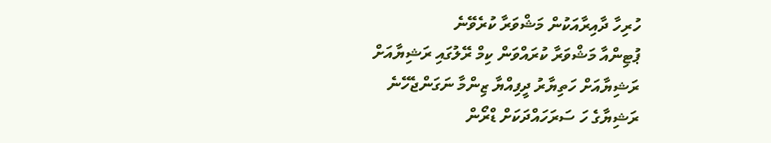ހުރިހާ ދާއިރާއަކުން މަޝްވަރާ ކުރެވޭނެ
ޕުޓިންއާ މަޝްވަރާ ކުރައްވަން ކިމް ރޭލުގައި ރަޝިޔާއަށް
ރަޝިޔާއަށް ހަތިޔާރު ދީފިއްޔާ ޒިންމާ ނަގަންޖެހޭނެ
ރަޝިޔާގެ ހަ ސަރަހައްދަކަށް ޑްރޯން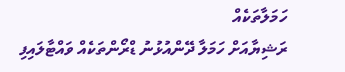ހަމަލާތަކެއް
ރަޝިޔާއަށް ހަމަލާ ދޭންއުޅުނު ޑްރޯންތަކެއް ވައްޓާލައިފި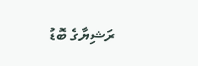ރަޝިޔާގެ ބޮޑު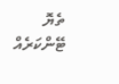ތެޔޮ ޓޭންކަރެއް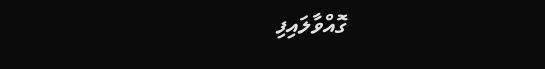ގޮއްވާލައިފި